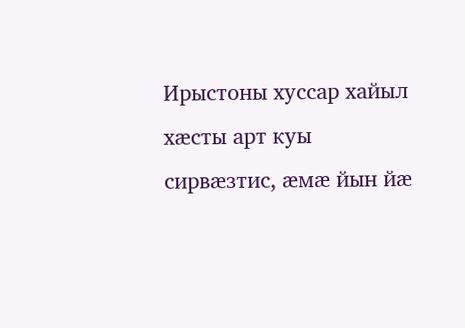Ирыстоны хуссар хайыл хæсты арт куы сирвæзтис, æмæ йын йæ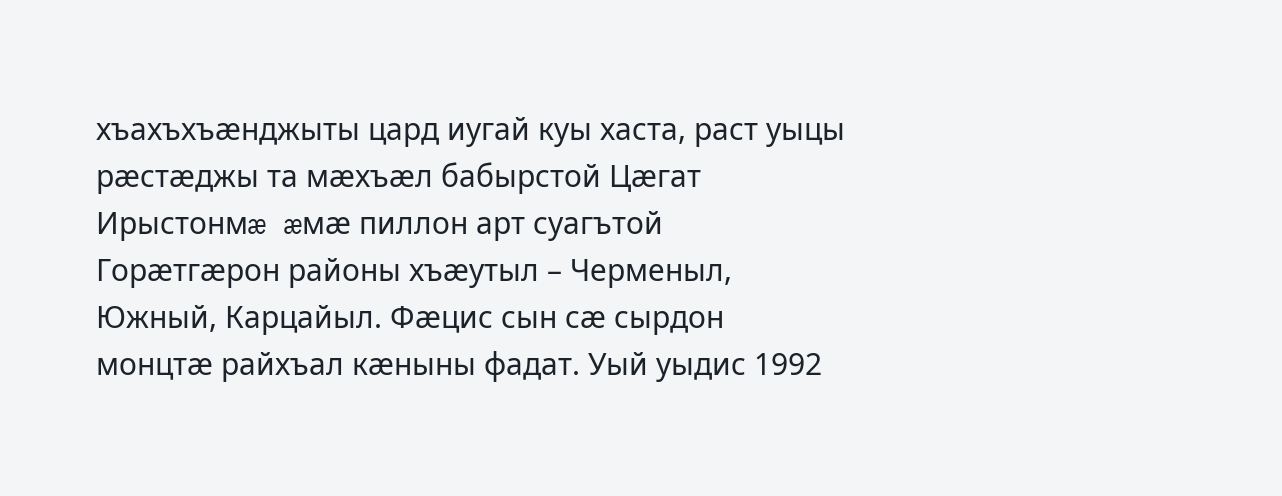хъахъхъæнджыты цард иугай куы хаста, раст уыцы рæстæджы та мæхъæл бабырстой Цæгат Ирыстонмæ æмæ пиллон арт суагътой Горæтгæрон районы хъæутыл – Черменыл, Южный, Карцайыл. Фæцис сын сæ сырдон монцтæ райхъал кæныны фадат. Уый уыдис 1992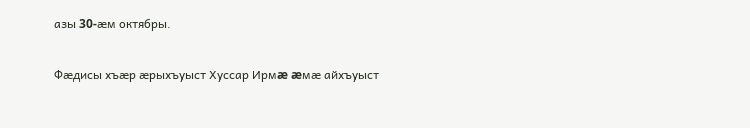азы 30-æм октябры.

Фæдисы хъæр æрыхъуыст Хуссар Ирмæ æмæ айхъуыст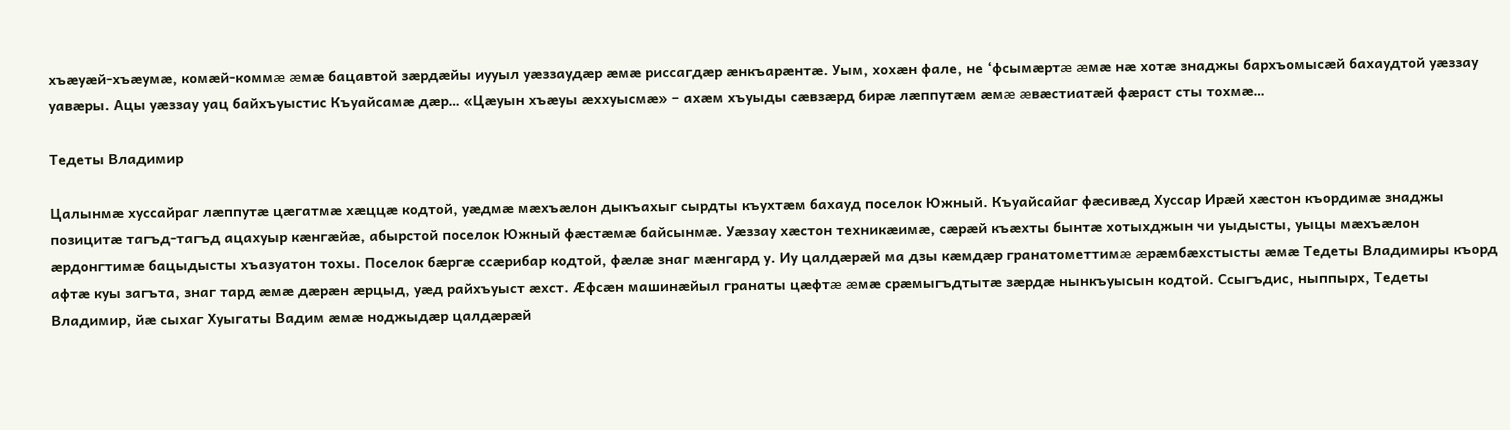хъæуæй-хъæумæ, комæй-коммæ æмæ бацавтой зæрдæйы иууыл уæззаудæр æмæ риссагдæр æнкъарæнтæ. Уым, хохæн фале, не ‘фсымæртæ æмæ нæ хотæ знаджы бархъомысæй бахаудтой уæззау уавæры. Ацы уæззау уац байхъуыстис Къуайсамæ дæр… «Цæуын хъæуы æххуысмæ» – ахæм хъуыды сæвзæрд бирæ лæппутæм æмæ æвæстиатæй фæраст сты тохмæ…

Тедеты Владимир

Цалынмæ хуссайраг лæппутæ цæгатмæ хæццæ кодтой, уæдмæ мæхъæлон дыкъахыг сырдты къухтæм бахауд поселок Южный. Къуайсайаг фæсивæд Хуссар Ирæй хæстон къордимæ знаджы позицитæ тагъд-тагъд ацахуыр кæнгæйæ, абырстой поселок Южный фæстæмæ байсынмæ. Уæззау хæстон техникæимæ, сæрæй къæхты бынтæ хотыхджын чи уыдысты, уыцы мæхъæлон æрдонгтимæ бацыдысты хъазуатон тохы. Поселок бæргæ ссæрибар кодтой, фæлæ знаг мæнгард у. Иу цалдæрæй ма дзы кæмдæр гранатометтимæ æрæмбæхстысты æмæ Тедеты Владимиры къорд афтæ куы загъта, знаг тард æмæ дæрæн æрцыд, уæд райхъуыст æхст. Æфсæн машинæйыл гранаты цæфтæ æмæ срæмыгъдтытæ зæрдæ нынкъуысын кодтой. Ссыгъдис, ныппырх, Тедеты Владимир, йæ сыхаг Хуыгаты Вадим æмæ ноджыдæр цалдæрæй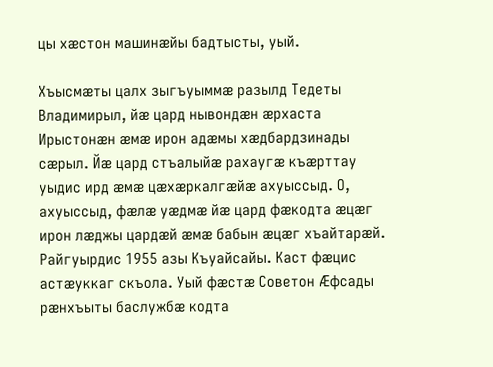цы хæстон машинæйы бадтысты, уый.

Хъысмæты цалх зыгъуыммæ разылд Тедеты Владимирыл, йæ цард нывондæн æрхаста Ирыстонæн æмæ ирон адæмы хæдбардзинады сæрыл. Йæ цард стъалыйæ рахаугæ къæрттау уыдис ирд æмæ цæхæркалгæйæ ахуыссыд. О, ахуыссыд, фæлæ уæдмæ йæ цард фæкодта æцæг ирон лæджы цардæй æмæ бабын æцæг хъайтарæй. Райгуырдис 1955 азы Къуайсайы. Каст фæцис астæуккаг скъола. Уый фæстæ Советон Æфсады рæнхъыты баслужбæ кодта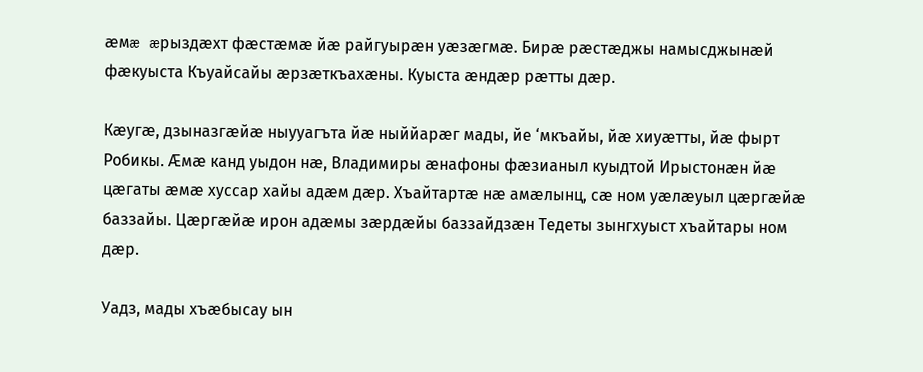æмæ æрыздæхт фæстæмæ йæ райгуырæн уæзæгмæ. Бирæ рæстæджы намысджынæй фæкуыста Къуайсайы æрзæткъахæны. Куыста æндæр рæтты дæр.

Кæугæ, дзыназгæйæ ныууагъта йæ ныййарæг мады, йе ‘мкъайы, йæ хиуæтты, йæ фырт Робикы. Æмæ канд уыдон нæ, Владимиры æнафоны фæзианыл куыдтой Ирыстонæн йæ цæгаты æмæ хуссар хайы адæм дæр. Хъайтартæ нæ амæлынц, сæ ном уæлæуыл цæргæйæ баззайы. Цæргæйæ ирон адæмы зæрдæйы баззайдзæн Тедеты зынгхуыст хъайтары ном дæр.

Уадз, мады хъæбысау ын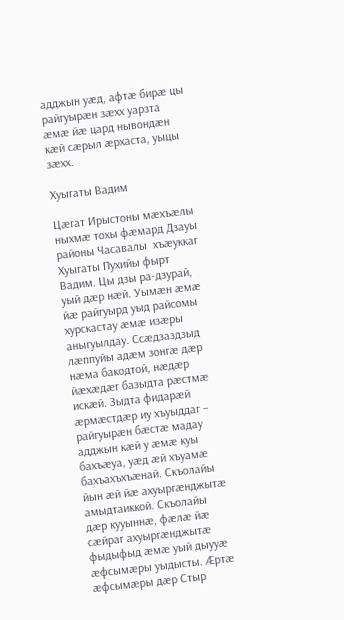адджын уæд, афтæ бирæ цы райгуырæн зæхх уарзта æмæ йæ цард нывондæн кæй сæрыл æрхаста, уыцы зæхх.

Хуыгаты Вадим

Цæгат Ирыстоны мæхъæлы ныхмæ тохы фæмард Дзауы районы Часавалы  хъæуккаг Хуыгаты Пухийы фырт Вадим. Цы дзы ра-дзурай, уый дæр нæй. Уымæн æмæ йæ райгуырд уыд райсомы хурскастау æмæ изæры аныгуылдау. Ссæдзаздзыд лæппуйы адæм зонгæ дæр нæма бакодтой, нæдæр йæхæдæг базыдта рæстмæ искæй. Зыдта фидарæй æрмæстдæр иу хъуыддаг – райгуырæн бæстæ мадау адджын кæй у æмæ куы бахъæуа, уæд æй хъуамæ бахъахъхъæнай. Скъолайы йын æй йæ ахуыргæнджытæ амыдтаиккой. Скъолайы дæр кууыннæ, фæлæ йæ сæйраг ахуыргæнджытæ фыдыфыд æмæ уый дыууæ æфсымæры уыдысты. Æртæ æфсымæры дæр Стыр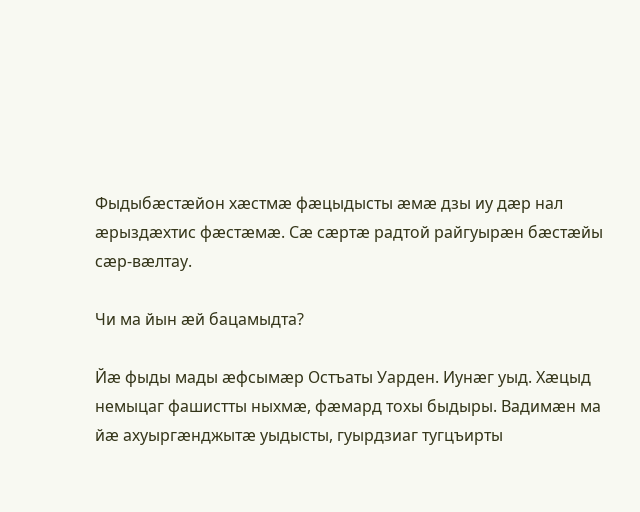Фыдыбæстæйон хæстмæ фæцыдысты æмæ дзы иу дæр нал æрыздæхтис фæстæмæ. Сæ сæртæ радтой райгуырæн бæстæйы сæр-вæлтау.

Чи ма йын æй бацамыдта?

Йæ фыды мады æфсымæр Остъаты Уарден. Иунæг уыд. Хæцыд немыцаг фашистты ныхмæ, фæмард тохы быдыры. Вадимæн ма йæ ахуыргæнджытæ уыдысты, гуырдзиаг тугцъирты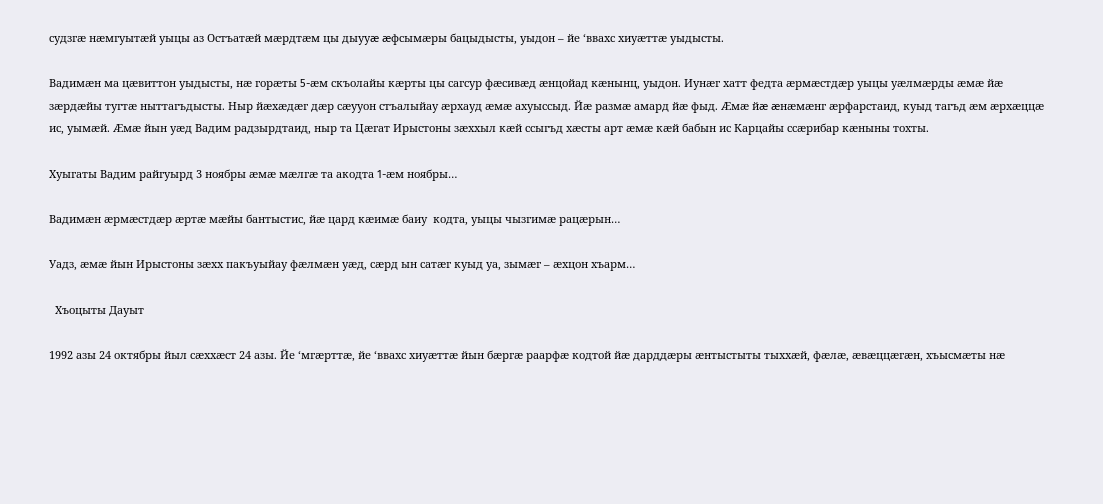судзгæ нæмгуытæй уыцы аз Остъатæй мæрдтæм цы дыууæ æфсымæры бацыдысты, уыдон – йе ‘ввахс хиуæттæ уыдысты.

Вадимæн ма цæвиттон уыдысты, нæ горæты 5-æм скъолайы кæрты цы сагсур фæсивæд æнцойад кæнынц, уыдон. Иунæг хатт федта æрмæстдæр уыцы уæлмæрды æмæ йæ зæрдæйы тугтæ ныттагъдысты. Ныр йæхæдæг дæр сæууон стъалыйау æрхауд æмæ ахуыссыд. Йæ размæ амард йæ фыд. Æмæ йæ æнæмæнг æрфарстаид, куыд тагъд æм æрхæццæ ис, уымæй. Æмæ йын уæд Вадим радзырдтаид, ныр та Цæгат Ирыстоны зæххыл кæй ссыгъд хæсты арт æмæ кæй бабын ис Карцайы ссæрибар кæныны тохты.

Хуыгаты Вадим райгуырд 3 ноябры æмæ мæлгæ та акодта 1-æм ноябры…

Вадимæн æрмæстдæр æртæ мæйы бантыстис, йæ цард кæимæ баиу  кодта, уыцы чызгимæ рацæрын…

Уадз, æмæ йын Ирыстоны зæхх пакъуыйау фæлмæн уæд, сæрд ын сатæг куыд уа, зымæг – æхцон хъарм…

  Хъоцыты Дауыт

1992 азы 24 октябры йыл сæххæст 24 азы. Йе ‘мгæрттæ, йе ‘ввахс хиуæттæ йын бæргæ раарфæ кодтой йæ дарддæры æнтыстыты тыххæй, фæлæ, æвæццæгæн, хъысмæты нæ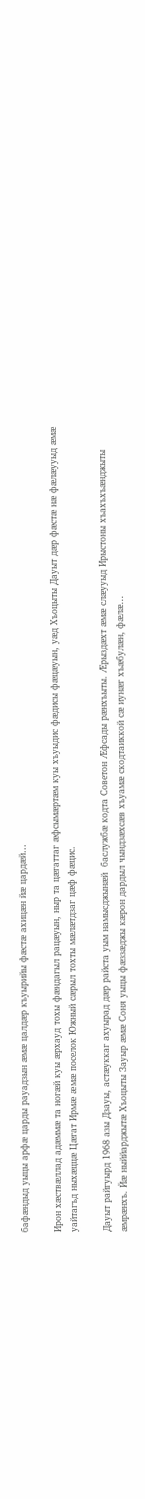бафæндыд уыцы арфæ царды рауадзын æмæ цалдæр къуырийы фæстæ ахицæн йæ цардæй…

Ирон хæствæллад адæммæ та ногæй куы æрхауд тохы фæндагыл рацæуын, ныр та цæгаттаг æфсымæртæм куы хъуыдис фæдисы фæцæуын, уæд Хъоцыты Дауыт дæр фæстæ нæ фæлæууыд æмæ уайтагъд ныхæццæ Цæгат Ирмæ æмæ поселок Южный сæрыл тохты мæлæтдзаг цæф фæцис.

Дауыт райгуырд 1968 азы Дзауы, астæуккаг ахуырад дæр райста уым намысджынæй  баслужбæ кодта Советон Æфсады рæнхъыты. Æрыздæхт æмæ слæууыд Ирыстоны хъахъхъæнджыты æмрæнхъ. Йæ ныййарджытæ Хъоцыты Зауыр æмæ Соня уыцы фæззæджы кæрон дардыл чындзæхсæв хъуамæ скодтаиккой сæ иунæг хъæбулæн, фæлæ…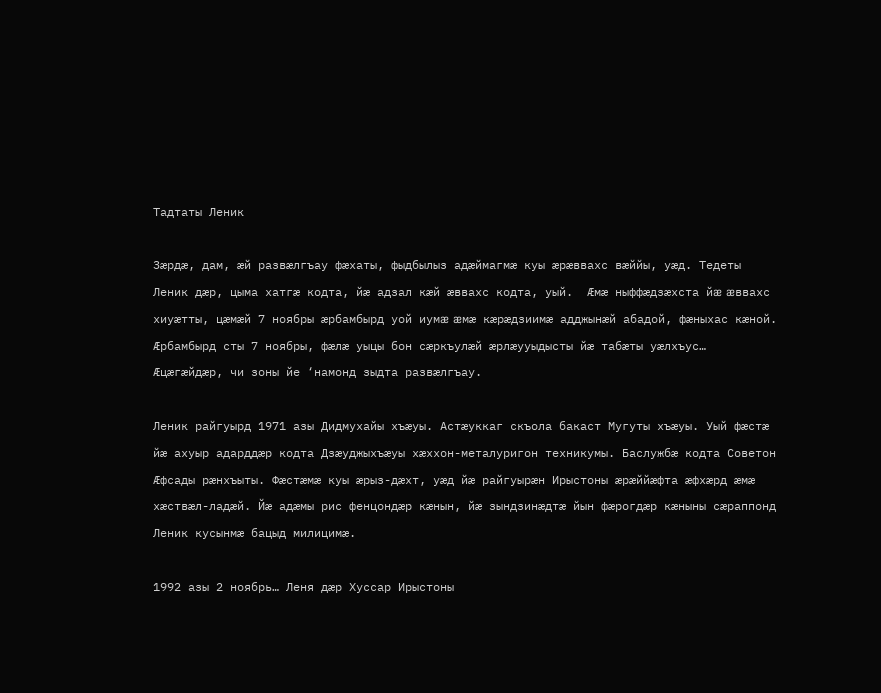Тадтаты Леник

Зæрдæ, дам, æй развæлгъау фæхаты, фыдбылыз адæймагмæ куы æрæввахс вæййы, уæд. Тедеты Леник дæр, цыма хатгæ кодта, йæ адзал кæй æввахс кодта, уый.  Æмæ ныффæдзæхста йæ æввахс хиуæтты, цæмæй 7 ноябры æрбамбырд уой иумæ æмæ кæрæдзиимæ адджынæй абадой, фæныхас кæной. Æрбамбырд сты 7 ноябры, фæлæ уыцы бон сæркъулæй æрлæууыдысты йæ табæты уæлхъус… Æцæгæйдæр, чи зоны йе ‘намонд зыдта развæлгъау.

Леник райгуырд 1971 азы Дидмухайы хъæуы. Астæуккаг скъола бакаст Мугуты хъæуы. Уый фæстæ йæ ахуыр адарддæр кодта Дзæуджыхъæуы хæххон-металуригон техникумы. Баслужбæ кодта Советон Æфсады рæнхъыты. Фæстæмæ куы æрыз-дæхт, уæд йæ райгуырæн Ирыстоны æрæййæфта æфхæрд æмæ хæствæл-ладæй. Йæ адæмы рис фенцондæр кæнын, йæ зындзинæдтæ йын фæрогдæр кæныны сæраппонд Леник кусынмæ бацыд милицимæ.

1992 азы 2 ноябрь… Леня дæр Хуссар Ирыстоны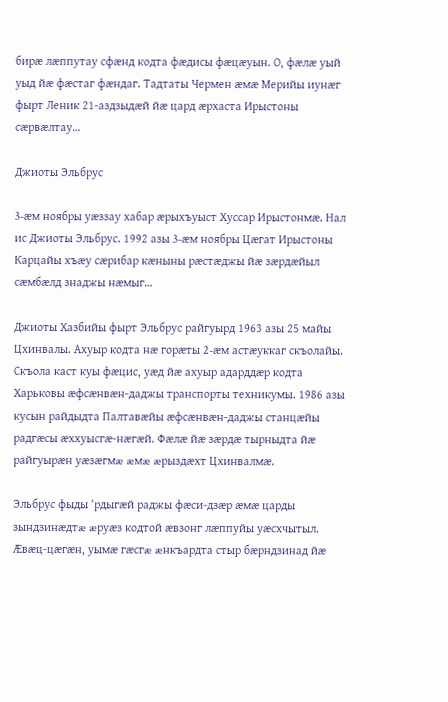бирæ лæппутау сфæнд кодта фæдисы фæцæуын. О, фæлæ уый уыд йæ фæстаг фæндаг. Тадтаты Чермен æмæ Мерийы иунæг фырт Леник 21-аздзыдæй йæ цард æрхаста Ирыстоны сæрвæлтау…

Джиоты Эльбрус

3-æм ноябры уæззау хабар æрыхъуыст Хуссар Ирыстонмæ. Нал ис Джиоты Эльбрус. 1992 азы 3-æм ноябры Цæгат Ирыстоны Карцайы хъæу сæрибар кæныны рæстæджы йæ зæрдæйыл сæмбæлд знаджы нæмыг…

Джиоты Хазбийы фырт Эльбрус райгуырд 1963 азы 25 майы Цхинвалы. Ахуыр кодта нæ горæты 2-æм астæуккаг скъолайы. Скъола каст куы фæцис, уæд йæ ахуыр адарддæр кодта Харьковы æфсæнвæн-даджы транспорты техникумы. 1986 азы кусын райдыдта Палтавæйы æфсæнвæн-даджы станцæйы радгæсы æххуысгæ-нæгæй. Фæлæ йæ зæрдæ тырныдта йæ райгуырæн уæзæгмæ æмæ æрыздæхт Цхинвалмæ.

Эльбрус фыды ‘рдыгæй раджы фæси-дзæр æмæ царды зындзинæдтæ æруæз кодтой æвзонг лæппуйы уæсхчытыл. Æвæц-цæгæн, уымæ гæсгæ æнкъардта стыр бæрндзинад йæ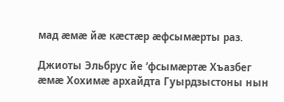мад æмæ йæ кæстæр æфсымæрты раз.

Джиоты Эльбрус йе ‘фсымæртæ Хъазбег æмæ Хохимæ архайдта Гуырдзыстоны нын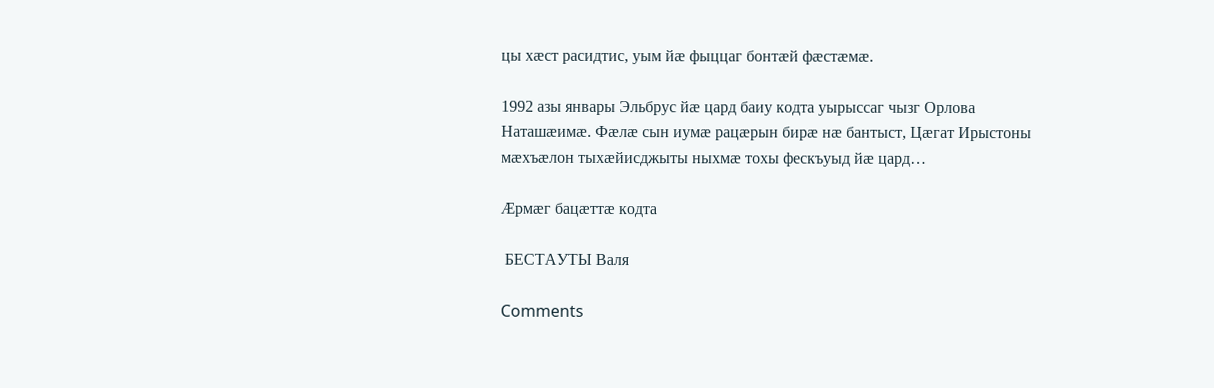цы хæст расидтис, уым йæ фыццаг бонтæй фæстæмæ.

1992 азы январы Эльбрус йæ цард баиу кодта уырыссаг чызг Орлова Наташæимæ. Фæлæ сын иумæ рацæрын бирæ нæ бантыст, Цæгат Ирыстоны мæхъæлон тыхæйисджыты ныхмæ тохы фескъуыд йæ цард…

Æрмæг бацæттæ кодта

 БЕСТАУТЫ Валя

Comments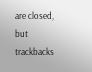are closed, but trackbacks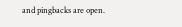and pingbacks are open.